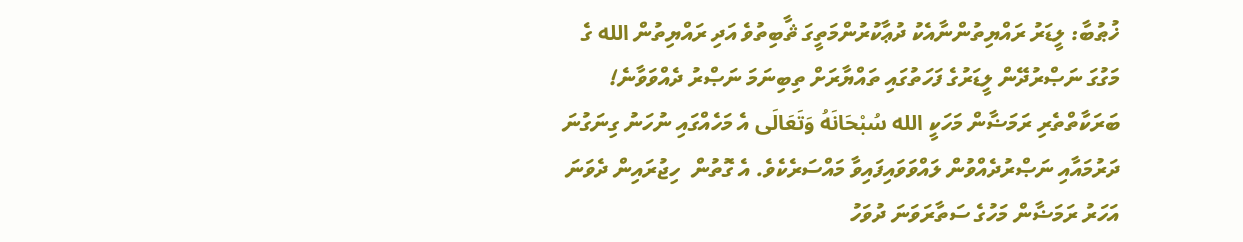ޚުޠުބާ: ލީޑަރު ރައްޔިތުންނާއެކު ދުޢާކުރުންމަތީގަ ޘާބިތުވެ އަދި ރައްޔިތުން الله ގެ މަގުގަ ނަޞްރުދޭން ލީޑަރުގެ ފަހަތުގައި ތައްޔާރަށް ތިބިނަމަ ނަޞްރު ދެއްވަވާނެ!
ބަރަކާތްތެރި ރަމަޟާން މަހަކީ الله سُبْحَانَهُ وَتَعَالَى އެ މަހެއްގައި ނުހަނު ގިނަގުނަ ދަރުމައާއި ނަޞްރުދެއްވުން ލައްވަވައިފައިވާ މައްސަރެކެވެ. އެ ގޮތުން  ހިޖުރައިން ދެވަނަ އަހަރު ރަމަޟާން މަހުގެ ސަތާރަވަނަ ދުވަހު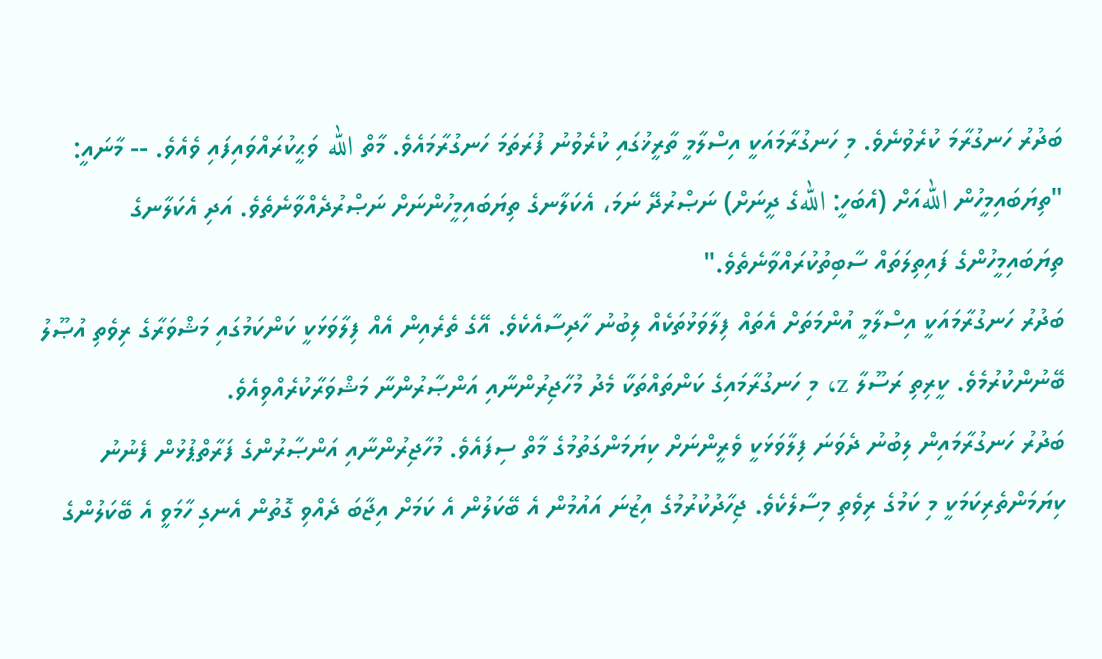ބަދުރު ހަނގުރާމަ ކުރެވުނެވެ. މި ހަނގުރާމައަކީ އިސްލާމީ ތާރީޚުގައި ކުރެވުނު ފުރަތަމަ ހަނގުރާމައެވެ. މާތް الله ވަޙީކުރައްވައިފައި ވެއެވެ. -- މާނައީ: "ތިޔަބައިމީހުން اللهއަށް (އެބަހީ: اللهގެ ދީނަށް) ނަޞްރުދޭ ނަމަ، އެކަލާނގެ ތިޔަބައިމީހުންނަށް ނަޞްރުދެއްވާނެތެވެ. އަދި އެކަލާނގެ ތިޔަބައިމީހުންގެ ފައިތިލަތައް ސާބިތުކުރައްވާނެތެވެ."
ބަދުރު ހަނގުރާމައަކީ އިސްލާމީ އުންމަތަށް އެތައް ފިލާވަޅުތަކެއް ލިބުނު ހާދިސާއެކެވެ. އޭގެ ތެރެއިން އެއް ފިލާވަޅަކީ ކަންކަމުގައި މަޝްވަރާގެ ރިވެތި އުޞޫލު ބޭނުންކުރުމެވެ. ކީރިތި ރަސޫލާ z، މި ހަނގުރާމައިގެ ކަންތައްތަކާ މެދު މުހާޖިރުންނާއި އަންޞާރުންނާ މަޝްވަރާކުރެއްވިއެވެ.
ބަދުރު ހަނގުރާމައިން ލިބުނު ދެވަނަ ފިލާވަޅަކީ ވެރީންނަށް ކިޔަމަންގަތުމުގެ މާތް ސިފައެވެ. މުހާޖިރުންނާއި އަންޞާރުންގެ ފަރާތްޕުޅުން ފެނުނު ކިޔަމަންތެރިކަމަކީ މި ކަމުގެ ރިވެތި މިސާލެކެވެ. ޖިހާދުކުރުމުގެ އިޒުނަ އައުމުން އެ ބޭކަލުން އެ ކަމަށް އިޖާބަ ދެއްވި ގޮތުން އެނގި ހާމަވީ އެ ބޭކަލުންގެ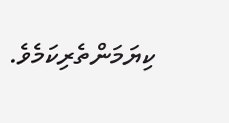ކިޔަމަންތެރިކަމެވެ.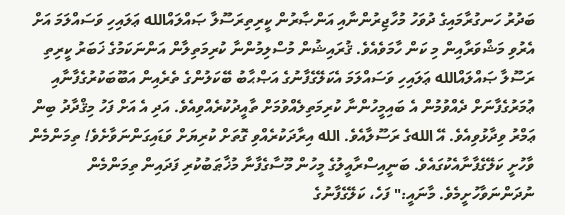ބަދުރު ހަނގުރާމައިގެ ދުވަހު މުހާޖިރުންނާއި އަންޞާރުން ކީރިތިރަސޫލާ ޞައްލައްالله ޢަލައިހި ވަސައްލަމަ އަށް އެރުވި މަޝްވަރާއިން މި ކަން ހާމަވެއެވެ. ޤުރައިޝުން މުސްލިމުންނާ ކުރިމަތިލާން އަންނަކަމުގެ ޚަބަރު ކީރިތި ރަސޫލާ ޞައްލައްالله ޢަލައިހި ވަސައްލަމަ އެކަލޭގެފާނުގެ އަޞްޙާބު ބޭކަލުންގެ ތެރެއިން އަބޫބަކުރުގެފާނާއި ޢުމަރުގެފާނަށް ދެއްވުމުން އެ ބައިމީހުންނާ ކުރިމަތިލެއްވުމަށް ތާއީދުކުރެއްވިއެވެ. އަދި އެ އަށް ފަހު މިޤްދާދު ބިން ޢަމްރު ވިދާޅުވިއެވެ. އޭ اللهގެ ރަސޫލާއެވެ. الله އިރާދަކުރެއްވި ގޮތަށް ކުރިޔަށް ވަޑައިގަންނަވާށެވެ! ތިމަންމެން ވާހުށީ ކަލޭގެފާނާއެކުގައެވެ. ބަނީއިސްރާއީލުގެ މީހުން މޫސާގެފާނާ މުޚާޠަބުކުރި ފަދައިން ތިމަންމެން ނުދަންނަވާހުށީމެވެ. މާނައީ:" ފަހެ، ކަލޭގެފާނުގެ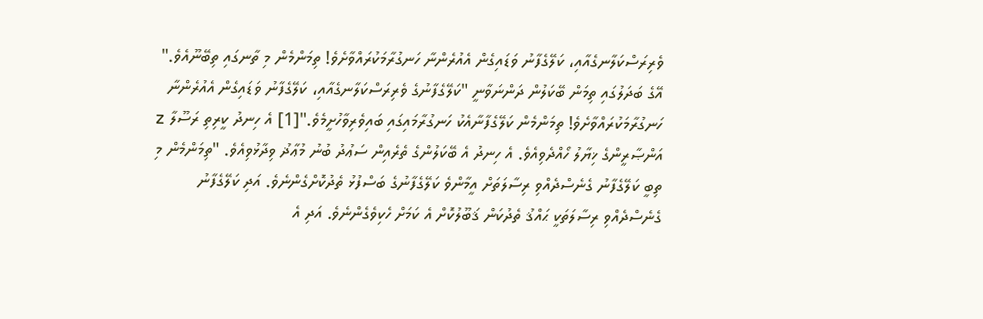ވެރިރަސްކަލާނގެއާއި، ކަލޭގެފާނު ވަޑައިގެން އެއުރެންނާ ހަނގުރާމަކުރައްވާށެވެ! ތިމަންމެން މި ތާނގައި ތިބޭނޫއެވެ." އޭގެ ބަދަލުގައި ތިމަން ބޭކަލުން ދަންނަވާނީ "ކަލޭގެފާނުގެ ވެރިރަސްކަލާނގެއާއި، ކަލޭގެފާނު ވަޑައިގެން އެއުރެންނާ ހަނގުރާމަކުރައްވާށެވެ! ތިމަންމެން ކަލޭގެފާނާއެކު ހަނގުރާމައިގައި ބައިވެރިވާހުށީމެވެ."[1] އެ ހިނދު ކީރިތި ރަސޫލާ z އަންޞާރީންގެ ޚިޔާލު ހޯއްދެވިއެވެ. އެ ހިނދު އެ ބޭކަލުންގެ ތެރެއިން ސަޢުދު ބުނު މުޢާޛު ވިދާޅުވިއެވެ. "ތިމަންމެން މި ތިބީ ކަލޭގެފާނު ގެނެސްދެއްވި ރިސާލަތަށް އީމާންވެ ކަލޭގެފާނުގެ ބަސްފުޅު ތެދުކޮށްގެންނެވެ. އަދި ކަލޭގެފާނު ގެނެސްދެއްވި ރިސާލަތަކީ ޙައްޤު ތެދުކަން ޤަބޫލުކޮށް އެ ކަމަށް ހެކިވެގެންނެވެ. އަދި އެ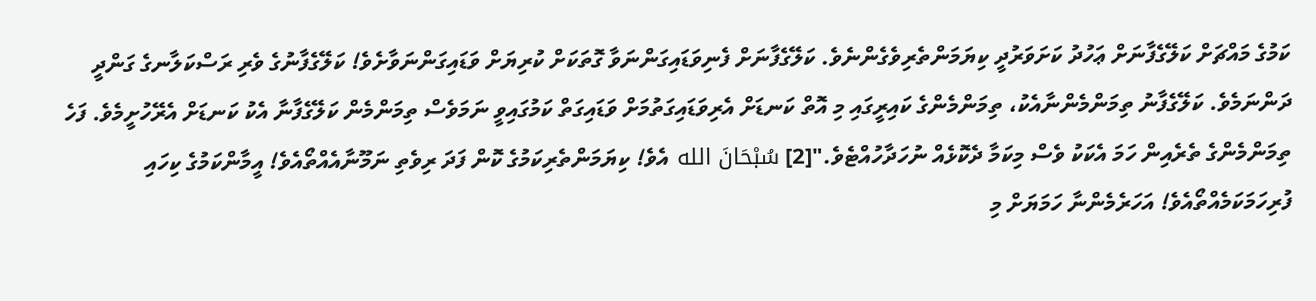ކަމުގެ މައްޗަށް ކަލޭގެފާނަށް ޢަހުދު ކަށަވަރުދީ ކިޔަމަންތެރިވެގެންނެވެ. ކަލޭގެފާނަށް ފެނިވަޑައިގަންނަވާ ގޮތަކަށް ކުރިޔަށް ވަޑައިގަންނަވާށެވެ! ކަލޭގެފާނުގެ ވެރި ރަސްކަލާނގެ ގަންދީ ދަންނަމެވެ. ކަލޭގެފާނު ތިމަންމެންނާއެކު، ތިމަންމެންގެ ކައިރީގައި މި އޮތް ކަނޑަށް އެރިވަޑައިގަތުމަށް ވަޑައިގަތް ކަމުގައިވީ ނަމަވެސް ތިމަންމެން ކަލޭގެފާނާ އެކު ކަނޑަށް އެރޭހުށީމެވެ. ފަހެ ތިމަންމެންގެ ތެރެއިން ހަމަ އެކަކު ވެސް މިކަމާ ދެކޮޅެއް ނުހަދާހުއްޓެވެ."[2] سُبْحَانَ الله އެވެ! ކިޔަމަންތެރިކަމުގެ ކޮން ފަދަ ރިވެތި ނަމޫނާއެއްތޯއެވެ! އީމާންކަމުގެ ކިހައި ފުރިހަމަކަމެއްތޯއެވެ! އަހަރެމެންނާ ހަމަޔަށް މި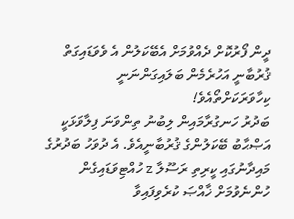ދީން ފޯރުކޮށް ދެއްވުމަށް އެބޭކަލުން އެ ވެވަޑައިގަތް ޤުރުބާނީ އަހުރެމެން ބަލައިގަންނަނީ ކިހާވަރަކަށްތޯއެވެ!
ބަދުރު ހަނގުރާމައިން ލިބުނު ތިންވަނަ ފިލާވަޅަކީ އަޞްޙާބު ބޭކަލުންގެ ޤުރުބާނީއެވެ. އެ ދުވަހު ބަދުރުގެ މައިދާނުގައި ކީރިތި ރަސޫލާ z ހުއްޓިވަޑައިގެން ހުންނެވުމަށް ޚާއްޞަ ކުރެވިފައިވާ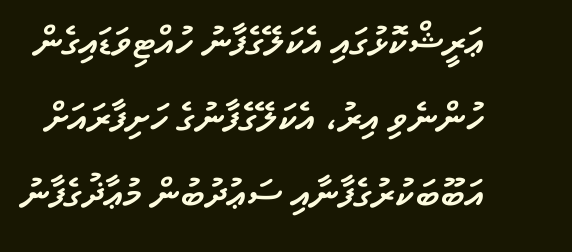ޢަރީޝްކޮޅުގައި އެކަލޭގެފާނު ހުއްޓިވަޑައިގެން ހުންނެވި އިރު، އެކަލޭގެފާނުގެ ހަށިފާރައަށް އަބޫބަކުރުގެފާނާއި ސަޢުދުބުން މުޢާޛުގެފާނު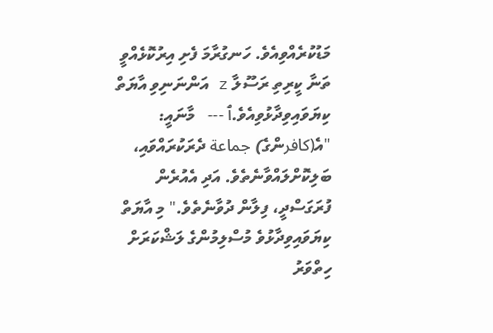މަޑުކުރެއްވިއެވެ. ހަނގުރާމަ ފެށި އިރުކޮޅެއްވީ ތަނާ ކީރިތި ރަސޫލާ z އަންނަނިވި އާޔަތް ކިޔަވައިވިދާޅުވިއެވެ.ٱ ---   މާނައީ: "އެ(كافرންގެ) جماعة ދެރަކުރައްވައި، ބަލިކޮށްލައްވާނެތެވެ. އަދި އެއުރެން ފުރަގަސްދީ، ފިލާން ދުވާނެތެވެ." މި އާޔަތް ކިޔަވައިވިދާޅުވެ މުސްލިމުންގެ ލަޝްކަރަށް ހިތްވަރު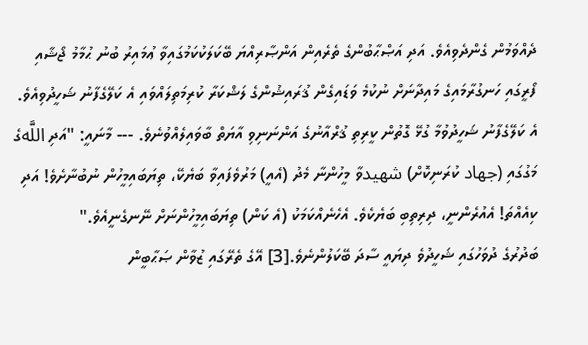ދެއްވަމުން ގެންދެވިއެވެ. އަދި އަޞްޙާބުންގެ ތެރެއިން އަންޞާރިއްޔަ ބޭކަލަކުކަމުގައިވާ ޢުމައިރު ބުނު ޙުމާމު ޖޯޝާއި ފޯރީގައި ހަނގުރާމައިގެ މައިދާނަށް ނުކުމެ ވަޑައިގެން ޤުރައިޝުންގެ ލަޝްކަރާ ކުރިމަތިލައްވައި އެ ކަލޭގެފާނު ޝަހީދުވިއެވެ. އެ ކަލޭގެފާނު ޝަހީދުވުމާ ގުޅޭ ގޮތުން ކީރިތި ޤުރްއާނުގެ އަންނަނިވި އާޔަތް ބާވައިލެއްވުނެވެ. --- މާނައީ: "އަދި اللَّهގެ މަގުގައި (جهاد ކުރަނިކޮށް) شهيدވާ މީހުންނާ މެދު (އެއީ) މަރުވެފައިވާ ބަޔެކޭ، ތިޔަބައިމީހުން ނުބުނާށެވެ! އަދި ކިއެއްތަ! އެއުރެންނީ، ދިރިތިބި ބަޔެކެވެ. އެހެނެއްކަމަކު (އެ ކަން) ތިޔަބައިމީހުންނަށް ނޭނގެނީއެވެ."
ބަދުރުގެ ދުވަހުގައި ޝަހީދުވެ ދިޔައީ ސާދަ ބޭކަލުންނެވެ.[3] އޭގެ ތެރޭގައި ޒުވާން ޞަޙާބީން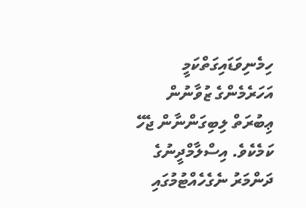ހިމެނިވަޑައިގަތްކަމީ އަހަރެމެންގެ ޒުވާނުން ޢިބުރަތް ލިބިގަންނާން ޖެހޭ ކަމެކެވެ. އިސްލާމްދީނުގެ ދަންމަރު ނެގެހެއްޓުމުގައި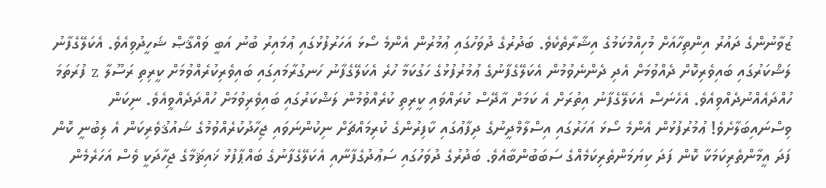ޒުވާނުންގެ ދައުރު އިންތިހާއަށް މުހިއްމުކަމުގެ އިޝާރާތެކެވެ. ބަދުރުގެ ދުވަހުގައި ޢުމުރުން އެންމެ ސޯޅަ އަހަރުފުޅުގައި ޢުމައިރު ބުނު އަބީ ވައްޤާޞް ޝަހީދުވިއެވެ. އެކަލޭގެފާނު ލަޝްކަރުގައި ބައިވެރިކޮށް ދެއްވުމަށް އެދި ދެންނެވުމުން އެކަލޭގެފާނުގެ ޢުމުރުފުޅުގެ ހަގުކަމާ ހުރެ އެކަލޭގެފާނު ހަނގުރާމައިގައި ބައިވެރިކުރެއްވުމަށް ކީރިތި ރަސޫލާ z ފުރަތަމަ ހުއްދައެއްނުދެއްވިއެވެ. އެހެނަސް އެކަލޭގެފާނު އިތުރަށް އެ ކަމަށް އާދޭސް ކުރައްވައި ކީރިތި ކުރެއްވުމުން ލަޝްކަރުގައި ބައިވެރިވުމަށް ހުއްދަދެއްވީއެވެ. ނިކަން ވިސްނައިބަލާށެވެ! ޢުމުރުފުޅުން އެންމެ ސޯޅަ އަހަރުގައި އިސްލާމްދީނުގެ ދިފާޢުގައި ކާފިރުންގެ ކުރިމައްޗަށް ނިކުންނަވައި ޖިހާދުކުރެއްވުމުގެ ޝައުޤުވެރިކަން އެ ލިބުނީ ކޮން ފަދަ އީމާންތެރިކަމަކާ ކޮން ފަދަ ކިޔަމަންތެރިކަމެއްގެ ސަބަބުންބާއެވެ. ބަދުރުގެ ދުވަހުގައި ސަޢުދުގެފާނާއި އެކަލޭގެފާނުގެ ބައްޕާފުޅު ޚައިޘަމާގެ ޖިހާދަކީ ވެސް އަހަރެމެން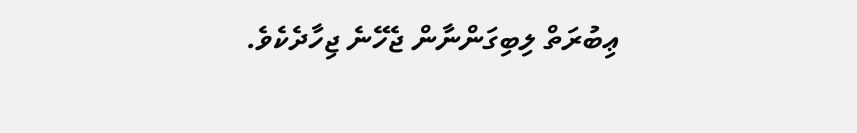ޢިބުރަތް ލިބިގަންނާން ޖެހޭނެ ޖިހާދެކެވެ.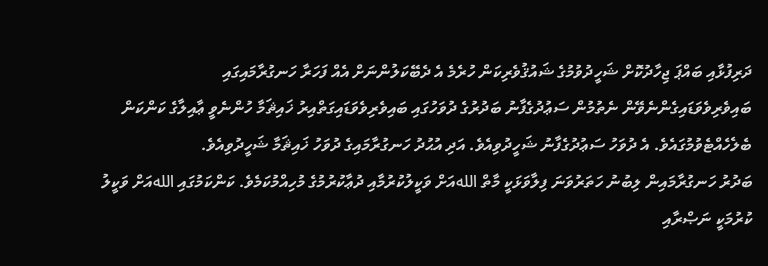ދަރިފުޅާއި ބައްޕަ ޖިހާދުކޮށް ޝަހީދުވުމުގެ ޝައުޤުވެރިކަން ހުރެމެ އެ ދެބޭކަލުންނަށް އެއް ފަހަރާ ހަނގުރާމައިގައި ބައިވެރިވެވަޑައިގެންނެވޭން ނެތުމުން ސަޢުދުގެފާނު ބަދުރުގެ ދުވަހުގައި ބައިވެރިވެވަޑައިގަތްއިރު ޚައިޘަމާ ހުންނެވީ ޢާއިލާގެ ކަންކަން ބެލެހެއްޓެވުމުގައެވެ. އެ ދުވަހު ސަޢުދުގެފާނު ޝަހީދުވިއެވެ. އަދި އުޙުދު ހަނގުރާމައިގެ ދުވަހު ޚައިޘަމާ ޝަހީދުވިއެވެ.
ބަދުރު ހަނގުރާމައިން ލިބުނު ހަތަރުވަނަ ފިލާވަޅަކީ މާތް اللهއަށް ވަކީލުކުރުމާއި ދުޢާކުރުމުގެ މުހިއްމުކަމެވެ. ކަންކަމުގައި اللهއަށް ވަކީލު ކުރުމަކީ ނަޞްރާއި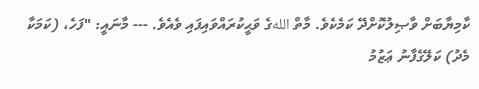ކާމިޔާބަށް ވާޞިލުކޮށްދޭ ކަމެކެވެ. މާތް اللهގެ ވަޙީކުރައްވައިފައި ވެއެވެ. --- މާނައީ: "ފަހެ، (ކަމަކާ މެދު) ކަލޭގެފާނު ޢަޒުމު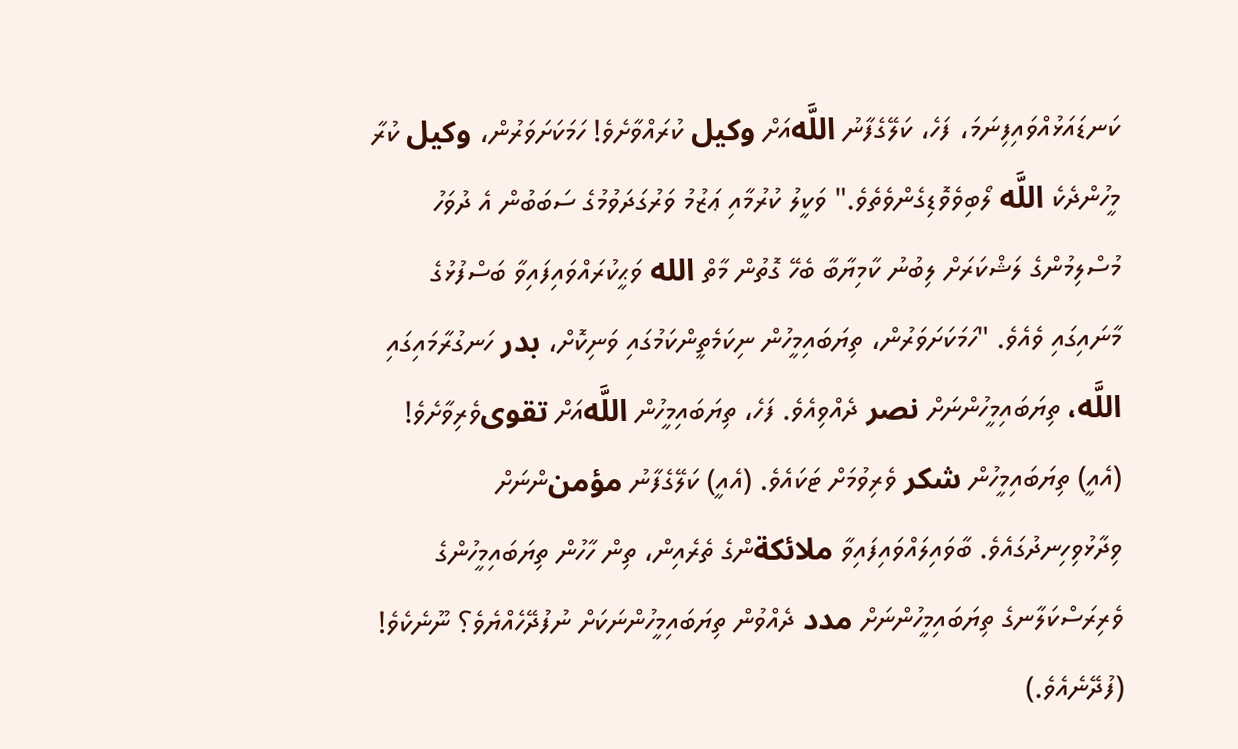ކަނޑައަޅުއްވައިފިނަމަ، ފަހެ، ކަލޭގެފާނު اللَّهއަށް وكيل ކުރައްވާށެވެ! ހަމަކަށަވަރުން، وكيل ކުރާ މީހުންދެކެ اللَّه ލޯބިވެވޮޑިގެންވެތެވެ." ވަކީލު ކުރުމާއި ޢަޒުމު ވަރުގަދަވުމުގެ ސަބަބުން އެ ދުވަހު މުސްލިމުންގެ ލަޝްކަރަށް ލިބުނު ކާމިޔާބާ ބެހޭ ގޮތުން މާތް الله ވަޙީކުރައްވައިފައިވާ ބަސްފުޅުގެ މާނައިގައި ވެއެވެ. "ހަމަކަށަވަރުން، ތިޔަބައިމީހުން ނިކަމެތީންކަމުގައި ވަނިކޮށް، بدر ހަނގުރާމައިގައި اللَّه، ތިޔަބައިމީހުންނަށް نصر ދެއްވިއެވެ. ފަހެ، ތިޔަބައިމީހުން اللَّهއަށް تقوىވެރިވާށެވެ! (އެއީ) ތިޔަބައިމީހުން شكر ވެރިވުމަށް ޓަކައެވެ. (އެއީ) ކަލޭގެފާނު مؤمنންނަށް ވިދާޅުވިހިނދުގައެވެ. ބާވައިލައްވައިފައިވާ ملائكةންގެ ތެރެއިން، ތިން ހާހުން ތިޔަބައިމީހުންގެ ވެރިރަސްކަލާނގެ ތިޔަބައިމީހުންނަށް مدد ދެއްވުން ތިޔަބައިމީހުންނަކަށް ނުފުދޭހެއްޔެވެ؟ ނޫނެކެވެ! (ފުދޭނެއެވެ.)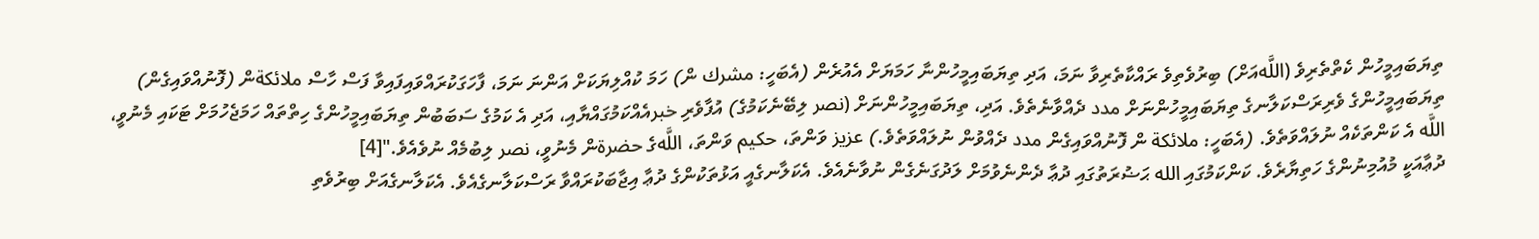ތިޔަބައިމީހުން ކެތްތެރިވެ (اللَّهއަށް) ބިރުވެތިވެ ރައްކާތެރިވާ ނަމަ، އަދި ތިޔަބައިމީހުންނާ ހަމަޔަށް އެއުރެން (އެބަހީ: مشرك ން) ހަމަ ކުއްލިޔަކަށް އަންނަ ނަމަ، ފާހަގަކުރައްވައިފައިވާ ފަސް ހާސް ملائكةން (ފޮނުއްވައިގެން) ތިޔަބައިމީހުންގެ ވެރިރަސްކަލާނގެ ތިޔަބައިމީހުންނަށް مدد ދެއްވާނެތެވެ. އަދި، ތިޔަބައިމީހުންނަށް (نصر ލިބޭނެކަމުގެ) އުފާވެރި خبرއެއްކަމުގައްޔާއި، އަދި އެ ކަމުގެ ސަބަބުން ތިޔަބައިމީހުންގެ ހިތްތައް ހަމަޖެހުމަށް ޓަކައި މެނުވީ، اللَّه އެ ކަންތަކެއް ނުލައްވަތެވެ. (އެބަހީ: ملائكة ން ފޮނުއްވައިގެން مدد ދެއްވުން ނުލައްވަތެވެ.) عزيز ވަންތަ، حكيم ވަންތަ، اللَّهގެ حضرةން މެނުވީ، نصر ލިބުމެއް ނުވެއެވެ."[4]
ދުޢާއަކީ މުއުމިނުންގެ ހަތިޔާރެވެ. ކަންކަމުގައި الله ޙަޟުރަތުގައި ދުޢާ ދެންނެވުމަށް ލަދުގަނެގެން ނުވާނެއެވެ. އެކަލާނގެއީ އަޅުތަކުންގެ ދުޢާ އިޖާބަކުރައްވާ ރަސްކަލާނގެއެވެ. އެކަލާނގެއަށް ބިރުވެތި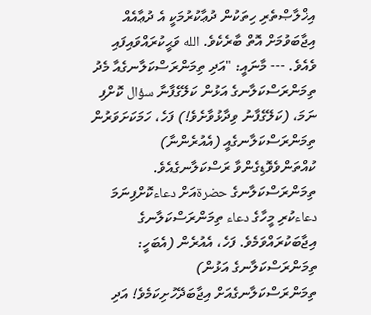އިޚްލާޞްތެރި ހިތަކުން ދުޢާކުރުމަކީ އެ ދުޢާއެއް އިޖާބަވުމަށް އޮތް ބާރެކެވެ. الله ވަޙީކުރައްވައިފައި ވެއެވެ. --- މާނައީ: "އަދި ތިމަންރަސްކަލާނގެއާ މެދު ތިމަންރަސްކަލާނގެ އަޅުން ކަލޭގެފާނާ سؤال ކޮށްފި ނަމަ، (ކަލޭގެފާނު ވިދާޅުވާށެވެ!) ފަހެ، ހަމަކަށަވަރުން ތިމަންރަސްކަލާނގެއީ (އެއުރެންނާ) ކުއްތަންވެވޮޑިގެންވާ ރަސްކަލާނގެއެވެ. ތިމަންރަސްކަލާނގެ حضرةއަށް دعاءކޮށްފިނަމަ دعاءކުރި މީހާގެ دعاء ތިމަންރަސްކަލާނގެ އިޖާބަކުރައްވަމެވެ. ފަހެ، އެއުރެން (އެބަހީ: ތިމަންރަސްކަލާނގެ އަޅުން) ތިމަންރަސްކަލާނގެއަށް އިޖާބަދޭހުށިކަމެވެ! އަދި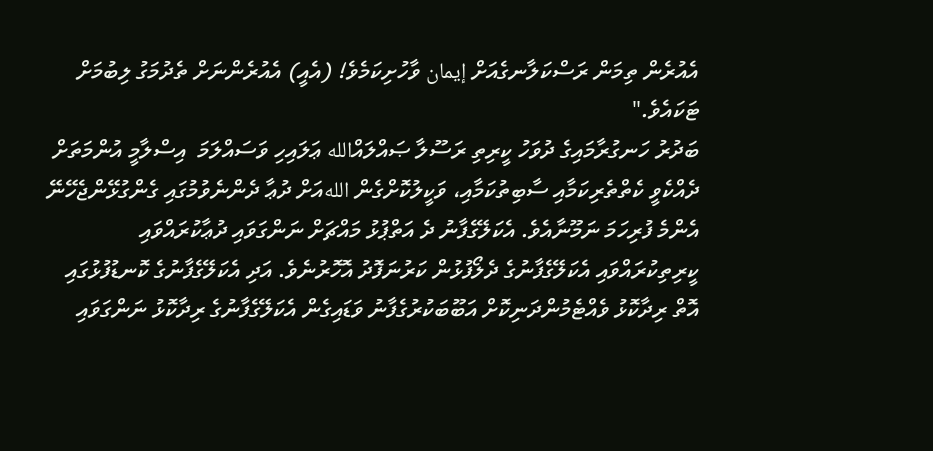އެއުރެން ތިމަން ރަސްކަލާނގެއަށް إيمان ވާހުށިކަމެވެ! (އެއީ) އެއުރެންނަށް ތެދުމަގު ލިބުމަށް ޓަކައެވެ."
ބަދުރު ހަނގުރާމައިގެ ދުވަހު ކީރިތި ރަސޫލާ ޞައްލައްالله ޢަލައިހި ވަސައްލަމަ  އިސްލާމީ އުންމަތަށް ދެއްކެވީ ކެތްތެރިކަމާއި ސާބިތުކަމާއި، ވަކީލުކޮށްގެން اللهއަށް ދުޢާ ދެންނެވުމުގައި ގެންގުޅޭންޖެހޭނޭ އެންމެ ފުރިހަމަ ނަމޫނާއެވެ. އެކަލޭގެފާނު ދެ އަތްޕުޅު މައްޗަށް ނަންގަވައި ދުޢާކުރައްވައި ކީރިތިކުރައްވައި އެކަލޭގެފާނުގެ ދެލޯފުޅުން ކަރުނަފޮދު އޮހޮރުނެވެ. އަދި އެކަލޭގެފާނުގެ ކޮނޑުފުޅުގައި އޮތް ރިދާކޮޅު ވެއްޓެމުންދަނިކޮށް އަބޫބަކުރުގެފާނު ވަޑައިގެން އެކަލޭގެފާނުގެ ރިދާކޮޅު ނަންގަވައި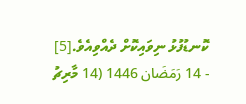ކޮނޑުފުޅު ނިވައިކޮށް ދެއްވިއެވެ.[5]
- 14 رَمَضَان 1446 (14 މާރިޗު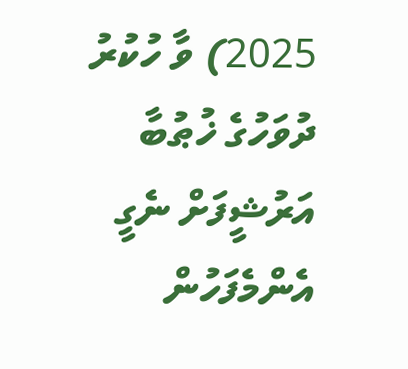2025) ވާ ހުކުރު ދުވަހުގެ ޚުޠުބާ
އަރުޝީފަށް ނެގީ
އެންމެފަހުން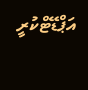އަޕްޑޭޓްކުރީ